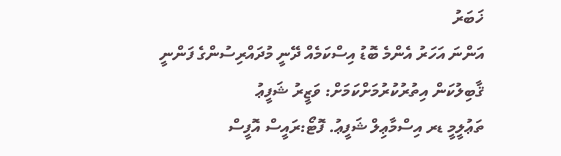ޚަބަރު
އަންނަ އަހަރު އެންމެ ބޮޑު އިސްކަމެއް ދޭނީ މުދައްރިސުންގެ ފަންނީ ޤާބިލުކަން އިތުރުކުރުމަށްކަމަށް: ވަޒީރު ޝަފީޢު
ތަޢުލީމީ ޑރ އިސްމާޢިލް ޝަފީޢު. ފޮޓޯ:ރައީސް އޮފީސް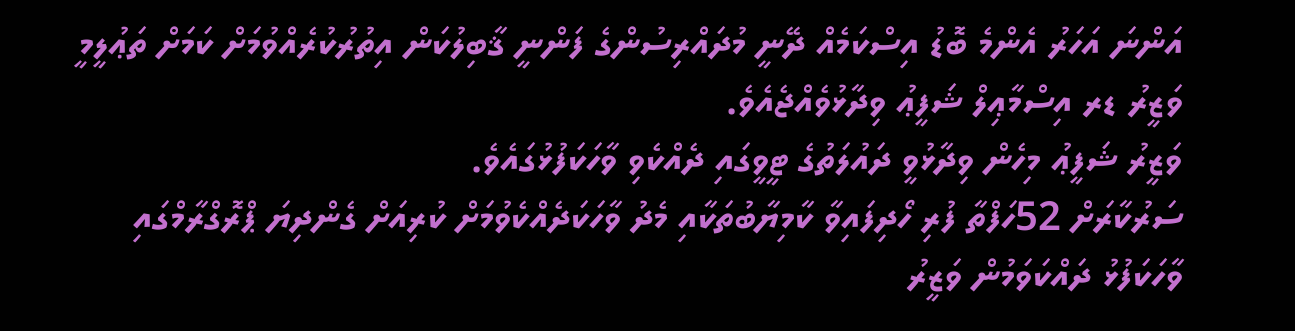އަންނަ އަހަރު އެންމެ ބޮޑު އިސްކަމެއް ދޭނީ މުދައްރިސުންގެ ފަންނީ ޤާބިލުކަން އިތުރުކުރެއްވުމަށް ކަމަށް ތަޢުލީމީ ވަޒީރު ޑރ އިސްމާޢިލް ޝަފީޢު ވިދާޅުވެއްޖެއެވެ.
ވަޒީރު ޝަފީޢު މިހެން ވިދާޅުވީ ދައުލަތުގެ ޓީވީގައި ދެއްކެވި ވާހަކަފުޅުގައެވެ.
ސަރުކާރަށް 52ހަފްތާ ފުރި ހޯދިފައިވާ ކާމިޔާބުތަކާއި މެދު ވާހަކަދެއްކެވުމަށް ކުރިއަށް ގެންދިޔަ ޕްރޮގްރާމްގައި ވާހަކަފުޅު ދައްކަވަމުން ވަޒީރު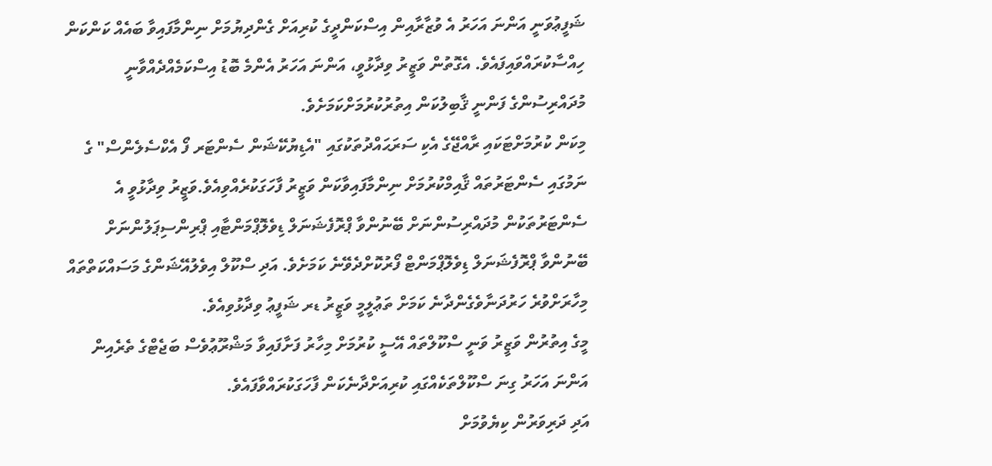ޝަފީޢުވަނީ އަންނަ އަހަރު އެ ވުޒާރާއިން އިސްކަންދީގެ ކުރިއަށް ގެންދިޔުމަށް ނިންމާފައިވާ ބައެއް ކަންކަން ހިއްސާކުރައްވައިފައެވެ. އެގޮތުން ވަޒީރު ވިދާޅުވީ، އަންނަ އަހަރު އެންމެ ބޮޑު އިސްކަމެއްދެއްވާނީ މުދައްރިސުންގެ ފަންނީ ޤާބިލުކަން އިތުރުކުރުމަށްކަމަށެވެ.
މިކަން ކުރުމަށްޓަކައި ރާއްޖޭގެ އެކި ސަރަޙައްދުތަކުގައި "އެޑިޔުކޭޝަން ސެންޓަރ ފޯ އެކްސެލެންސް" ގެ ނަމުގައި ސެންޓަރުތައް ޤާއިމްކުރުމަށް ނިންމާފައިވާކަން ވަޒީރު ފާހަގަކުރެއްވިއެވެ.ވަޒީރު ވިދާޅުވީ އެ ސެންޓަރުތަކުން މުދައްރިސުންނަށް ބޭނުންވާ ޕްރޮފެޝަނަލް ޑިވެލޮޕްމަންޓާއި ޕްރިންސިޕަލުންނަށް ބޭނުންވާ ޕްރޮފެޝަނަލް ޑިވެލޮޕްމަންޓް ފޯރުކޮށްދެވޭނެ ކަމަށެވެ. އަދި ސްކޫލް އިވެލުއޭޝަންގެ މަސައްކަތްތައް މިހާރަށްވުރެ ހަރުދަނާވެގެންދާނެ ކަމަށް ތަޢުލީމީ ވަޒީރު ޑރ ޝަފީޢު ވިދާޅުވިއެވެ.
މީގެ އިތުރުން ވަޒީރު ވަނީ ސްކޫލްތައް އޭސީ ކުރުމަށް މިހާރު ފަށާފައިވާ މަޝްރޫޢުވެސް ބަޖެޓްގެ ތެރެއިން އަންނަ އަހަރު ގިނަ ސްކޫލްތަކެއްގައި ކުރިއަށްދާނެކަން ފާހަގަކުރައްވާފައެވެ.
އަދި ދަރިވަރުން ކިޔެވުމަށް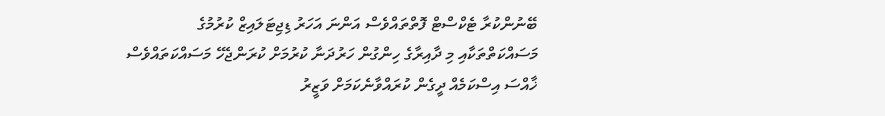ބޭނުންކުރާ ޓެކްސްޓް ފޮތްތައްވެސް އަންނަ އަހަރު ޑިޖިޓަލައިޒް ކުރުމުގެ މަސައްކަތްތަކާއި މި ދާއިރާގެ ހިންގުން ހަރުދަނާ ކުރުމަށް ކުރަންޖެހޭ މަސައްކަތައްވެސް ޚާއްސަ އިސްކަމެއް ދީގެން ކުރައްވާނެކަމަށް ވަޒީރު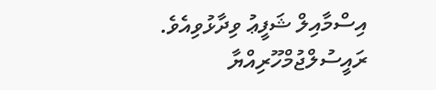އިސްމާއިލް ޝަފީޢު ވިދާޅުވިއެވެ.
ރައީސުލްޖުމްހޫރިއްޔާ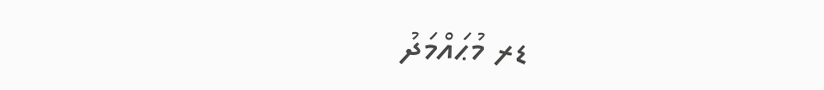ޑރ މުޙައްމަދު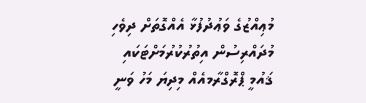މުޢިއްޒުގެ ވަޢުދުފުޅާ އެއްގޮތަށް ދިވެހި މުދައްރިސުން އިތުރުކުރުމަށްޓަކައި ޤައުމީ ޕްރޮގްރާމއެއް މިދިޔަ މަހު ވަނީ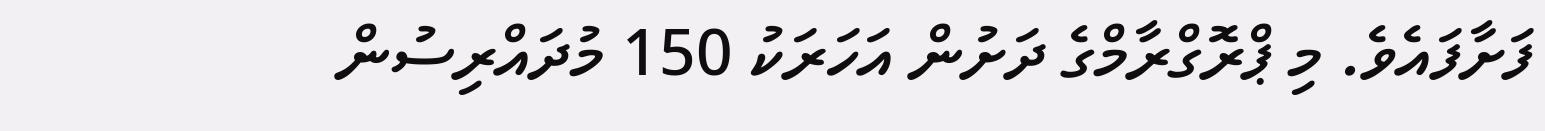ފަށާފައެވެ. މި ޕްރޮގްރާމްގެ ދަށުން އަހަރަކު 150 މުދައްރިސުން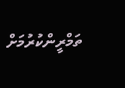ތަމްރީންކުރުމަށް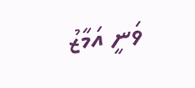ވަނީ އަމާޒު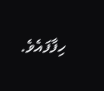ހިފާފައެވެ.